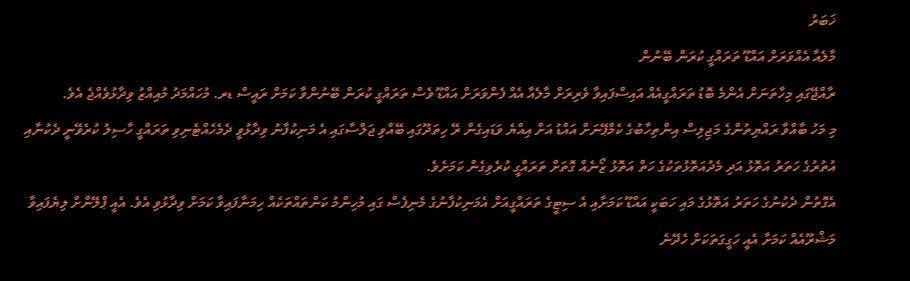ޚަބަރު
މާލެއާ އެއްވަރަށް އައްޑޫ ތަރައްގީ ކުރަން ބޭނުން
ރާއްޖޭގައި މިހާތަނަށް އެންމެ ބޮޑު ތަރައްގީއެއް އައިސްފައިވާ ވެރިރަށް މާލެއާ އެއް ފެންވަރަށް އައްޑޫ ވެސް ތަރައްގީ ކުރަން ބޭނުންވާ ކަމަށް ރައީސް ޑރ. މުހައްމަދު މުއިއްޒު ވިދާޅުވެއްޖެ އެވެ.
މި މަހު ބާއްވާ ރައްޔިތުންގެ މަޖިލިސް އިންތިހާބުގެ ކެމްޕޭނަށް އައްޑު އަށް އިއްޔެ ވަޑައިގެން ރޭ ހިތަދޫގައި ބޭއްވި ޖަލްސާގައި އެ މަނިކުފާނު ވިދާޅުވީ ދެމެހެއްޓެނިވި ތަރައްގީ ހާސިލު ކުރެވޭނީ ދެކުނާއި އުތުރުގެ ހަތަރު އަތޮޅު އަދި މެދުއަތޮޅުތަކުގެ ހަތް އަތޮޅު ޒޯނެއް ގޮތަށް ތަރައްގީ ކުރެވިގެން ކަމަށެވެ.
އެގޮތުން ދެކުނުގެ ހަތަރު އަތޮޅުގެ މައި ހަބަކީ އައްޑޫ ކަމަށާއި އެ ސިޓީގެ ތަރައްގީއަށް އެމަނިކުފާނުގެ މެނިފެސް ގައި މުހިންމު ކަންތައްތަކެއް ހިމަނާފައިވާ ކަމަށް ވިދާޅުވި އެވެ. އެއީ ޕްލޭންށް ލިޔެފައިވާ މަޝްރޫއެއް ކަމަށާ އެއީ ހަގީގަތަކަށް ހެދޭނެ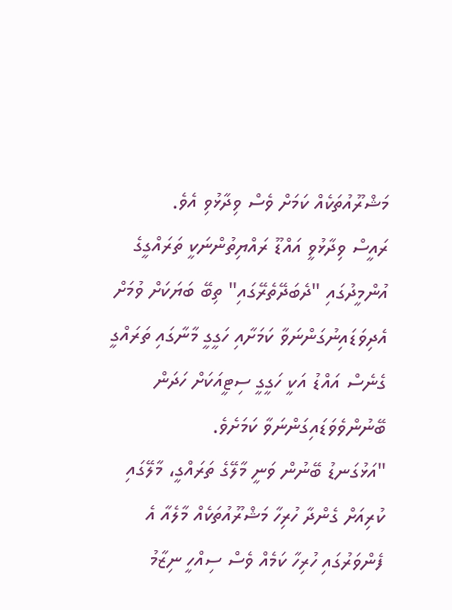މަޝްރޫއުތަކެއް ކަމަށް ވެސް ވިދާޅުވި އެވެ.
ރައީސް ވިދާޅުވީ އައްޑޫ ރައްޔިތުންނަކީ ތަރައްގީގެ އުންމީދުގައި "ދެބަދޭތެރޭގައި" ތިބޭ ބަޔަކަށް ވުމަށް އެދިވަޑައިނުގަންނަވާ ކަމަށާއި ހަގީގީ މާނާގައި ތަރައްގީ ގެނެސް އައްޑު އަކީ ހަގީގީ ސިޓީއަކަށް ހަދަން ބޭނުންވެވަޑައިގަންނަވާ ކަމަށެވެ.
"އަޅުގަނޑު ބޭނުން ވަނީ މާލޭގެ ތަރައްގީ، މާލޭގައި ކުރިއަށް ގެންދާ ހުރިހާ މަޝްރޫއުތަކެއް މާލެއާ އެ ފެންވަރުގައި ހުރިހާ ކަމެއް ވެސް ސިއްހީ ނިޒާމު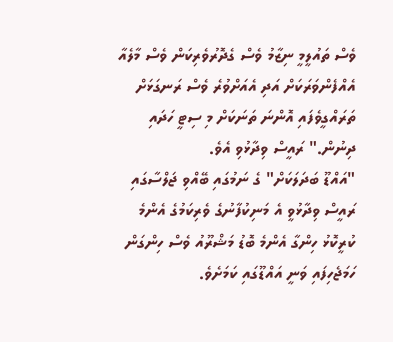ވެސް ތައުލީމީ ނިޒާމު ވެސް ގެދޮރުވެރިކަން ވެސް މާލެއާ އެއްފެންވަރަކަށް އަދި އެއަށްވުރެ ވެސް ރަނގަޅަށް ތަރައްގީވެފައި އޮންނަ ތަނަކަށް މި ސިޓީ ހަދައި ދިނުން." ރައީސް ވިދާޅުވި އެވެ.
"އައްޑޫ ބަދަލަކަށް" ގެ ނަމުގައި ބޭއްވި ޖަލްސާގައި ރައީސް ވިދާޅުވީ އެ މަނިކުފާނުގެ ވެރިކަމުގެ އެންމެ ކުރީކޮޅު ހިންގާ އެންމެ ބޮޑު މަޝްރޫއު ވެސް ހިންގަން ހަމަޖެހިފައި ވަނީ އައްޑޫގައި ކަމަށެވެ.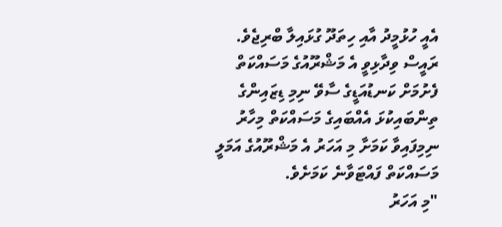އެއީ ހުޅުމީދު އާއި ހިތަދޫ ގުޅައިލާ ބްރިޖެވެ. ރައީސް ވިދާޅިވީ އެ މަޝްރޫއުގެ މަސައްކަތް ފެށުމަށް ކަނޑުއަޑީގެ ސާވޭ ނިމި ޑިޒައިންގެ ތިންބައިކުޅަ އެއްބައިގެ މަސައްކަތް މިހާރު ނިމިފައިވާ ކަމަށާ މި އަހަރު އެ މަޝްރޫއުގެ އަމަލީ މަސައްކަތް ފައްޓަވާނެ ކަމަށެވެ.
"މި އަހަރު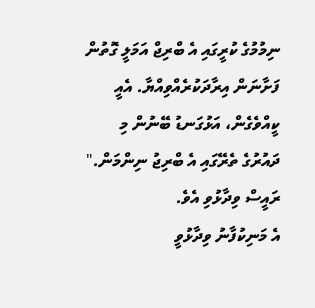ނިމުމުގެ ކުރީގައި އެ ބްރިޖް އަމަލީ ގޮތުން ފަށާނަން އިރާދަކުރެއްވިއްޔާ. އެއީ ކީއްވެގެން، އަޅުގަނޑު ބޭނުން މި ދައުރުގެ ތެރޭގައި އެ ބްރިޖު ނިންމަން." ރައީސް ވިދާޅުވި އެވެ.
އެ މަނިކުފާނު ވިދާޅުވީ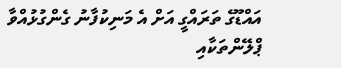އައްޑޫގެ ތަރައްގީ އަށް އެ މަނިކުފާނު ގެންގުޅުއްވާ ޕްލޭންތަކާއި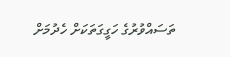ތަސައްވުރުގެ ހަގީގަތަކަށް ހެދުމަށް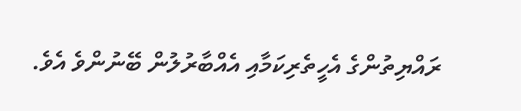ރައްޔިތުންގެ އެހީތެރިކަމާއި އެއްބާރުލުން ބޭނުންވެ އެވެ.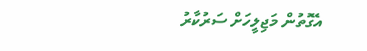އެގޮތުން މަޖިލީހަށް ސަރުކާރު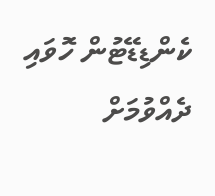ކެންޑިޑޭޓުން ހޮވައި ދެއްވުމަށް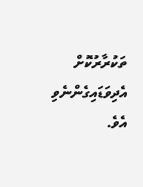ތަކުރާރުކޮށް އެދިވަޑައިގެންނެވި އެވެ.